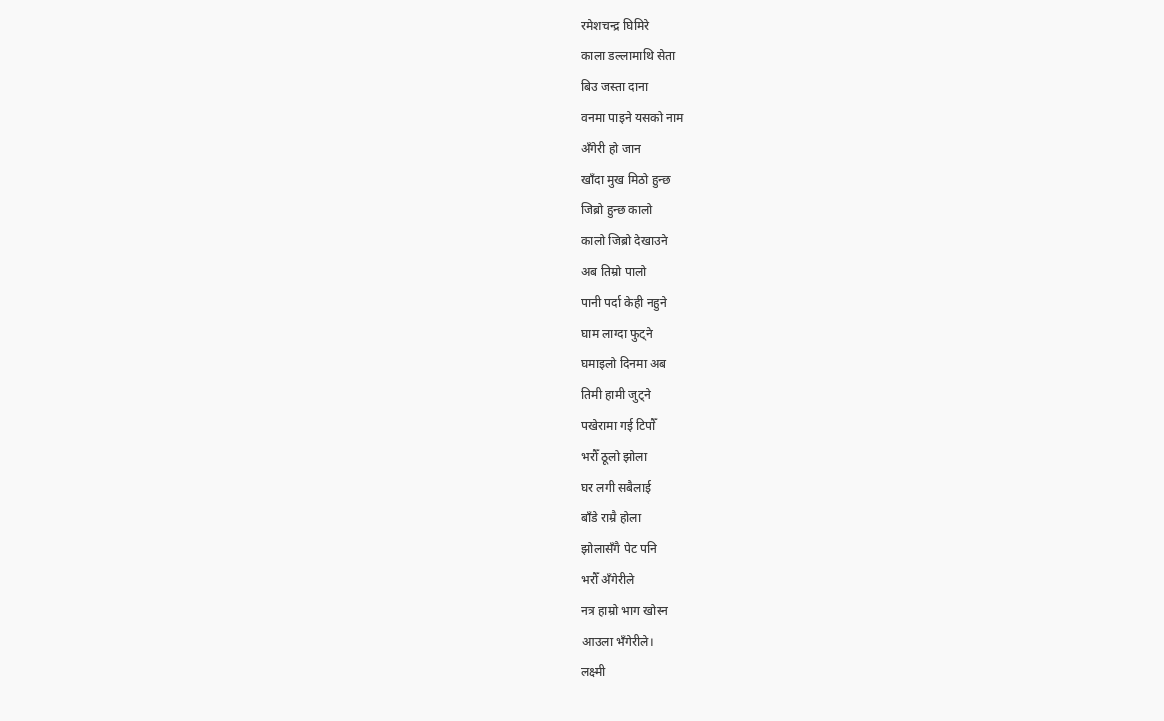रमेशचन्द्र घिमिरे
काला डल्लामाथि सेता
बिउ जस्ता दाना
वनमा पाइने यसको नाम
अँगेरी हो जान
खाँदा मुख मिठो हुन्छ
जिब्रो हुन्छ कालो
कालो जिब्रो देखाउने
अब तिम्रो पालो
पानी पर्दा केही नहुने
घाम लाग्दा फुट्ने
घमाइलो दिनमा अब
तिमी हामी जुट्ने
पखेरामा गई टिपौँ
भरौँ ठूलो झोला
घर लगी सबैलाई
बाँडे राम्रै होला
झोलासँगै पेट पनि
भरौँ अँगेरीले
नत्र हाम्रो भाग खोस्न
आउला भँगेरीले।
लक्ष्मी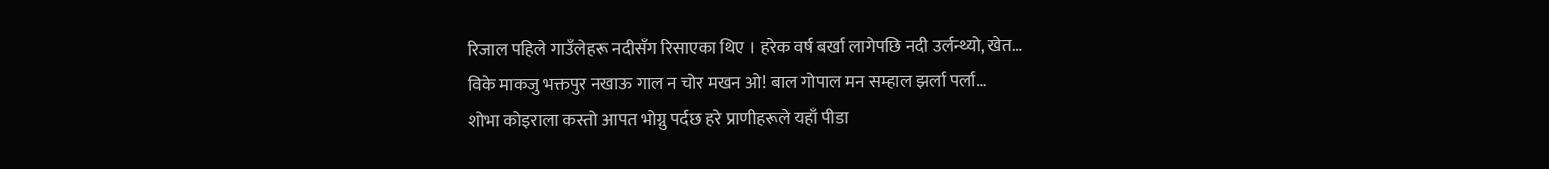रिजाल पहिले गाउँलेहरू नदीसँग रिसाएका थिए । हरेक वर्ष बर्खा लागेपछि नदी उर्लन्थ्यो, खेत…
विके माकजु भक्तपुर नखाऊ गाल न चोर मखन ओ! बाल गोपाल मन सम्हाल झर्ला पर्ला…
शोभा कोइराला कस्तो आपत भोग्नु पर्दछ हरे प्राणीहरूले यहाँ पीडा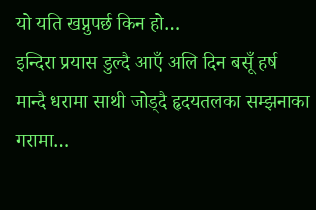यो यति खप्नुपर्छ किन हो…
इन्दिरा प्रयास डुल्दै आएँ अलि दिन बसूँ हर्ष मान्दै धरामा साथी जोड्दै हृदयतलका सम्झनाका गरामा…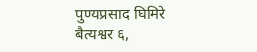पुण्यप्रसाद घिमिरे बैत्यश्वर ६,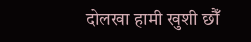दोलखा हामी खुशी छौँ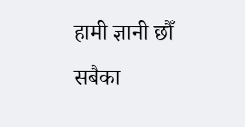हामी ज्ञानी छौँ सबैका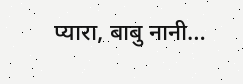प्यारा, बाबु नानी…